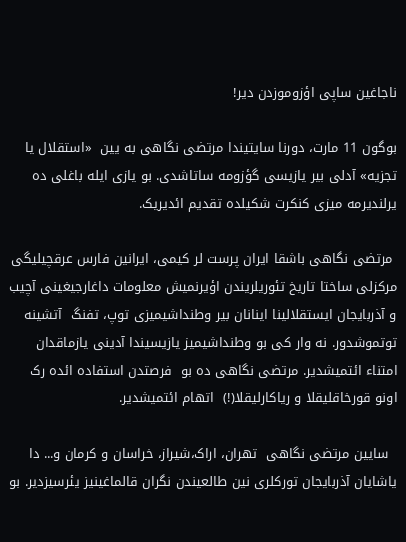ناجاغين ساپی اؤزوموزدن دير!

بوگون 11 مارت، دورنا سايتيندا مرتضی نگاهی به یین  «استقلال يا تجزيه» آدلی بير يازيسی گؤزومه ساتاشدی. بو یازی ایله باغلی ده یرلندیرمه میزی کنکرت شکيلده تقدیم ائدیریک.

 مرتضی نگاهی باشقا ايران پرست لر کيمی، ايرانين فارس عرقچیلیگی مرکزلی ساختا تاريخ تئوریلریندن اؤيرنميش معلومات داغارجيغينی آچيب و آذربايجان ايستقلالينا اينانان بير وطنداشيميزی توپ، تفنگ  آتشينه توتموشدور. نه وار کی بو وطنداشيميز يازيسيندا آدينی يازماقدان امتناء ائتميشدير. مرتضی نگاهی ده بو  فرصتدن استفاده ائده رک اونو قورخاقليقلا و رياکارليقلا(!)  اتهام ائتميشدير.

  سایین مرتضی نگاهی  تهران، اراک،شيراز، خراسان و کرمان و... دا ياشايان آذربايجان تورکلری نين طالعيندن نگران قالماغينيز يئرسيزدير. بو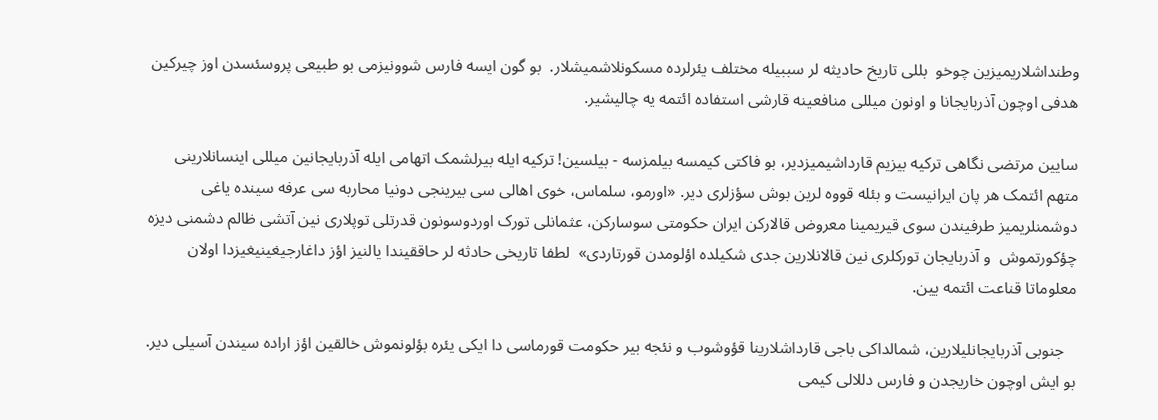وطنداشلاريميزين چوخو  بللی تاریخ حادیثه لر سببیله مختلف یئرلرده مسکونلاشمیشلار.  بو گون ایسه فارس شوونیزمی بو طبیعی پروسئسدن اوز چیرکین هدفی اوچون آذربايجانا و اونون میللی منافعینه قارشی استفاده ائتمه یه چالیشیر.

سایین مرتضی نگاهی ترکيه بيزيم قارداشيميزدير، بو فاکتی کيمسه بيلمزسه - بيلسين! ترکيه ايله بیرلشمک اتهامی ایله آذربایجانین میللی اینسانلارینی متهم ائتمک هر پان ايرانيست و بئله قووه لرين بوش سؤزلری دير. «اورمو، سلماس، خوی اهالی سی بيرينجی دونيا محاربه سی عرفه سينده ياغی دوشمنلريميز طرفيندن سوی قيريمينا معروض قالارکن ايران حکومتی سوسارکن، عثمانلی تورک اوردوسونون قدرتلی توپلاری نين آتشی ظالم دشمنی ديزه چؤکورتموش  و آذربايجان تورکلری نين قالانلارين جدی شکيلده اؤلومدن قورتاردی»  لطفا تاريخی حادثه لر حاققيندا يالنيز اؤز داغارجيغينيغيزدا اولان معلوماتا قناعت ائتمه يين.

   جنوبی آذربايجانليلارين، شمالداکی باجی قارداشلارينا قؤوشوب و نئجه بير حکومت قورماسی دا ايکی يئره بؤلونموش خالقين اؤز اراده سيندن آسيلی دير. بو ايش اوچون خاريجدن و فارس دللالی کيمی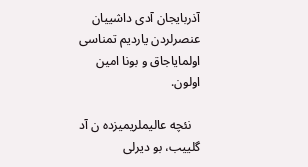آذربايجان آدی داشييان عنصرلردن يارديم تمناسی اولماياجاق و بونا امين اولون.

   نئچه عاليملريميزده ن آد گلييب، بو ديرلی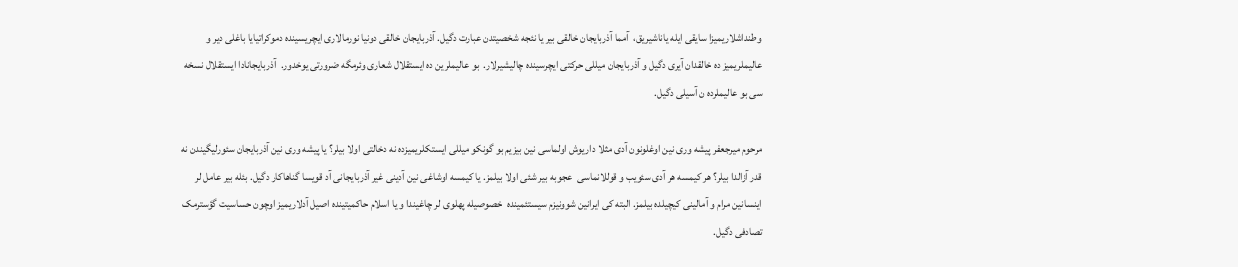وطنداشلاريميزا سايقی ايله ياناشيريق،  آمما آذربايجان خالقی بير يا نئجه شخصيتدن عبارت دگيل. آذربايجان خالقی دونيا نورمالاری ايچريسينده دموکراتيايا باغلی دير و عاليملريميز ده خالقدان آيری دگيل و آذربايجان ميللی حرکتی ايچرسينده چاليشيرلار.  بو عاليملرين ده ايستقلال شعاری وئرمگه ضرورتی يوخدور.  آذربايجانادا ايستقلال نسخه سی بو عاليملرده ن آسيلی دگيل.

مرحوم ميرجعفر پيشه وری نين اوغلونون آدی مثلا داريوش اولماسی نين بيزيم بو گونکو ميللی ايستکلريميزده نه دخالتی اولا بيلر؟ يا پيشه وری نين آذربايجان سئورليگيندن نه قدر آزالدا بيلر؟ هر کيمسه هر آدی سئويب و قوللانماسی  عجوبه بير شئی اولا بيلمز. يا کيمسه اوشاغی نين آدينی غير آذربايجانی آد قويسا گناهاکار دگيل. بئله بير عامل لر اينسانين مرام و آمالينی کیچیلده بيلمز. البته کی ايرانين شوونيزم سيستئمينده  خصوصيله پهلوی لر چاغيندا و يا اسلام حاکميتينده اصيل آدلاريميز اوچون حساسيت گؤسترمک تصادفی دگيل.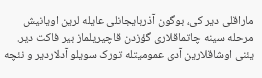ماراقلی دير کی، بوگون آذربايجانلی عايله لرين اويانيش مرحله سينه چاتماقلاری گؤزدن قاچيريلماز بير فاکت دير. يئنی اوشاقلارين آدی عموميتله تورک سويلو آدلاردير و نئچه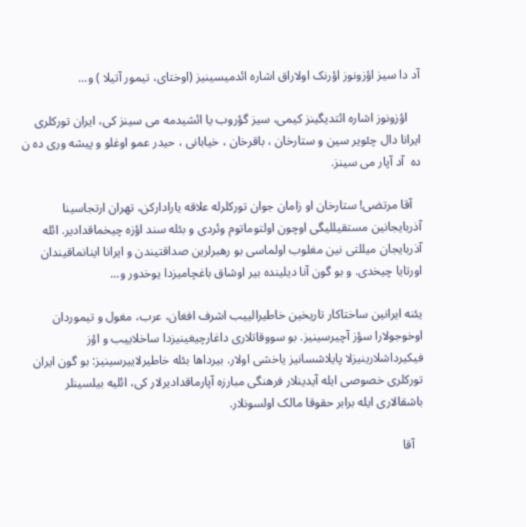آد دا سيز اؤزونوز اؤرنک اولاراق اشاره ائدميسينيز (اوختای، تيمور آتيلا ) و...

    اؤزونوز اشاره ائتديگينز کيمی، سيز گؤروب يا ائشيدمه می سينز کی، ايران تورکلری ايرانا دال چئوير سين و ستارخان ، باقرخان ، خيابانی ، حيدر عمو اوغلو و پيشه وری ده ن ده  آد آپار می سينز.

   آقا مرتضی! ستارخان او زامان جوان تورکلرله علاقه يارادارکن، تهران ارتجاسينا آذربايجانين مستقيلليگی اوچون اولتوماتوم وئردی و بئله سند اؤزه چيخماقدادير. ائله آذربايجان ميللتی نين مغلوب اولماسی بو رهبرلرين صداقتيندن و ايرانا اينانماقيندان اورتايا چيخدی. و بو گون آنا ديلينده بير اوشاق باغچاميزدا يوخدور و...

يئنه ايرانين ساختاکار تاريخين خاطيرالييب اشرف افغان، عرب، مغول و تيموردان اوخوجولارا سؤز آچيرسينيز. بو سووقاتلاری داغارچيغينيزدا ساخلاييب و اؤز فيکيرداشلارينيزلا پايلاشسانيز ياخشی اولار. بيرداها بئله خاطيرلاييرسينيز: بو گون ايران تورکلری خصوصی ايله آيدينلار فرهنگی مبارزه آپارماقداديرلار کی، ائليه بيلسينلر باشقالاری ايله برابر حقوقا مالک اولسونلار.

   آقا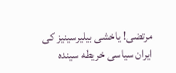مرتضی! ياخشی بيليرسينيز کی ايران سياسی خريطه سينده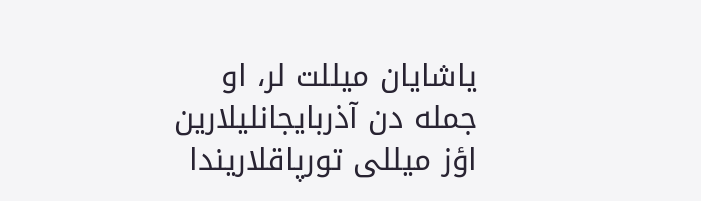ياشايان ميللت لر، او جمله دن آذربايجانليلارين اؤز ميللی تورپاقلاريندا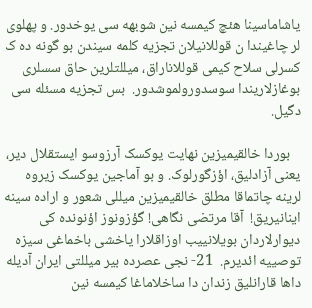ياشاماسينا هئچ کيمسه نين شوبهه سی يوخدور. و پهلوی لر چاغيندا ن قوللانیلان تجزيه کلمه سيندن بو گونه ده ک کسرلی سلاح کيمی قوللاناراق، ميللتلرین حاق سسلری بوغازلاريندا سوسدورولموشدور.  بس تجزيه مسئله سی دگيل.

   بوردا خالقيميزين نهايت يوکسک آرزوسو ايستقلال دير، يعنی آزادليق، اؤزگورلوک. و بو آماجين يوکسک زيروه لرينه چاتماقا مطلق خالقيميزين ميللی شعور و اراده سينه اينانيريق!  آقا مرتضی نگاهی! گؤزونوز اؤنونده کی ديوارلاردان بويلانييب اوزاقلارا ياخشی باخماغی سيزه توصييه ائديرم.  21- نجی عصرده بير ميللتی ايران آديله داها قارانليق زندان دا ساخلاماغا کيمسه نين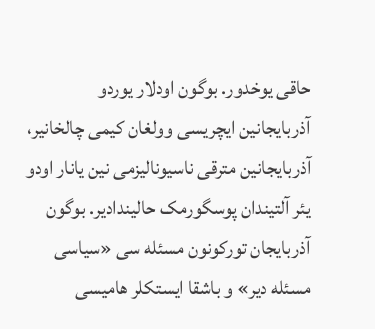حاقی يوخدور. بوگون اودلار يوردو آذربايجانين ايچريسی وولغان کيمی چالخانير، آذربايجانين مترقی ناسيوناليزمی نين يانار اودو يئر آلتيندان پوسگورمک حاليندادير. بوگون  آذربايجان تورکونون مسئله سی «سياسی مسئله دير» و باشقا ايستکلر هاميسی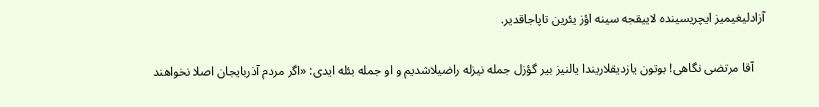آزادليغيميز ايچريسينده لاييقجه سينه اؤز يئرين تاپاجاقدير.

    آقا مرتضی نگاهی! بوتون يازديقلاريندا يالنيز بير گؤزل جمله نيزله راضیلاشديم و او جمله بئله ايدی: «اگر مردم آذربايجان اصلا نخواهند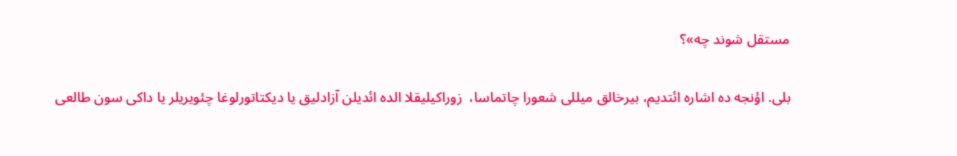مستقل شوند چه»؟

بلی. اؤنجه ده اشاره ائتديم، بيرخالق ميللی شعورا چاتماسا،  زوراکيليقلا الده ائديلن آزادليق يا ديکتاتورلوغا چئويريلر يا داکی سون طالعی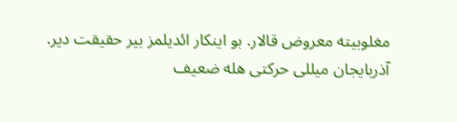مغلوبيته معروض قالار. بو اينکار ائديلمز بير حقيقت دير. آذربايجان ميللی حرکتی هله ضعيف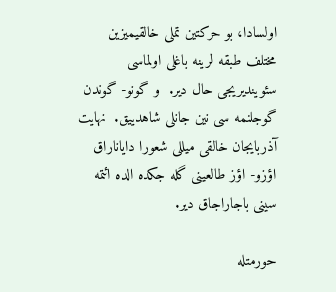اولسادا، بو حرکتين تملی خالقيميزين مختلف طبقه لرينه باغلی اولماسی سئوينديريجی حال دير.  و گونو- گوندن گوجلنمه سی نين جانلی شاهدييق.  نهايت آذربايجان خالقی ميللی شعورا داياناراق اؤزو- اؤز طالعينی گله جکده الده ائتمه سينی باجاراجاق دير.

حورمتله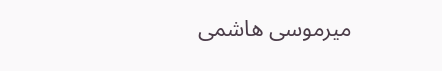ميرموسی هاشمی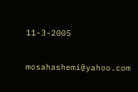11-3-2005

mosahashemi@yahoo.com